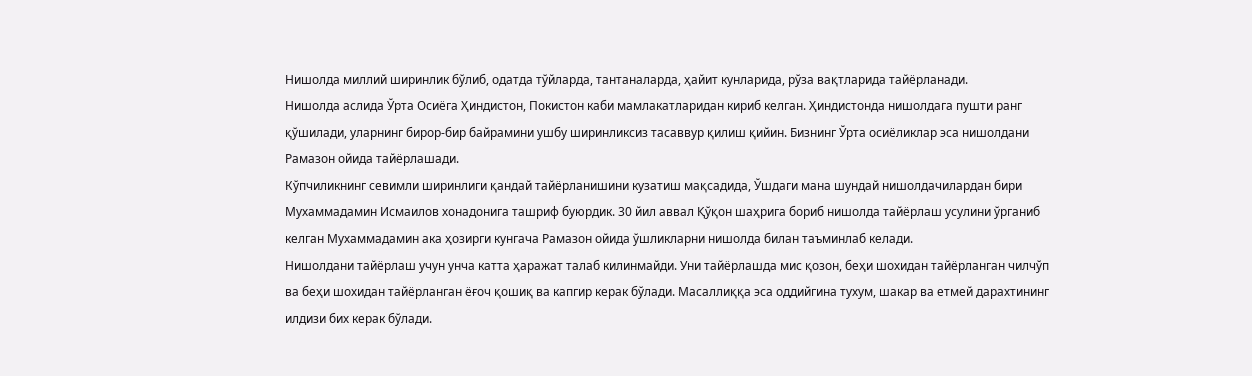Нишолда миллий ширинлик бўлиб, одатда тўйларда, тантаналарда, ҳайит кунларида, рўза вақтларида тайёрланади.
Нишолда аслида Ўрта Осиёга Ҳиндистон, Покистон каби мамлакатларидан кириб келган. Ҳиндистонда нишолдага пушти ранг қўшилади, уларнинг бирор-бир байрамини ушбу ширинликсиз тасаввур қилиш қийин. Бизнинг Ўрта осиёликлар эса нишолдани Рамазон ойида тайёрлашади.
Кўпчиликнинг севимли ширинлиги қандай тайёрланишини кузатиш мақсадида, Ўшдаги мана шундай нишолдачилардан бири Мухаммадамин Исмаилов хонадонига ташриф буюрдик. 30 йил аввал Қўқон шаҳрига бориб нишолда тайёрлаш усулини ўрганиб келган Мухаммадамин ака ҳозирги кунгача Рамазон ойида ўшликларни нишолда билан таъминлаб келади.
Нишолдани тайёрлаш учун унча катта ҳаражат талаб килинмайди. Уни тайёрлашда мис қозон, беҳи шохидан тайёрланган чилчўп ва беҳи шохидан тайёрланган ёғоч қошиқ ва капгир керак бўлади. Масаллиққа эса оддийгина тухум, шакар ва етмей дарахтининг илдизи бих керак бўлади.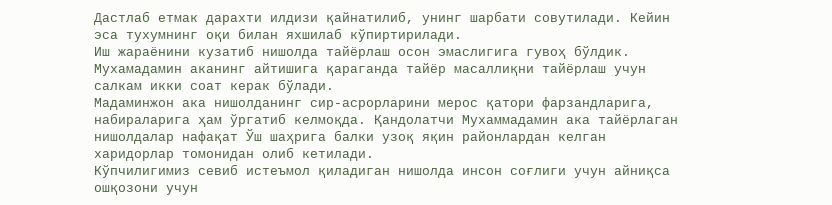Дастлаб етмак дарахти илдизи қайнатилиб, унинг шарбати совутилади. Кейин эса тухумнинг оқи билан яхшилаб кўпиртирилади.
Иш жараёнини кузатиб нишолда тайёрлаш осон эмаслигига гувоҳ бўлдик. Мухамадамин аканинг айтишига қараганда тайёр масаллиқни тайёрлаш учун салкам икки соат керак бўлади.
Мадаминжон ака нишолданинг сир-асрорларини мерос қатори фарзандларига, набираларига ҳам ўргатиб келмоқда. Қандолатчи Мухаммадамин ака тайёрлаган нишолдалар нафақат Ўш шаҳрига балки узоқ яқин районлардан келган харидорлар томонидан олиб кетилади.
Кўпчилигимиз севиб истеъмол қиладиган нишолда инсон соғлиги учун айниқса ошқозони учун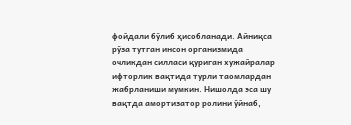фойдали бўлиб ҳисобланади. Айниқса рўза тутган инсон организмида очликдан силласи қуриган хужайралар ифторлик вақтида турли таомлардан жабрланиши мумкин. Нишолда эса шу вақтда амортизатор ролини ўйнаб,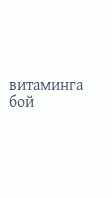витаминга бой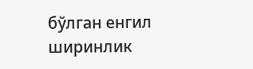бўлган енгил ширинлик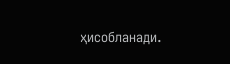ҳисобланади.